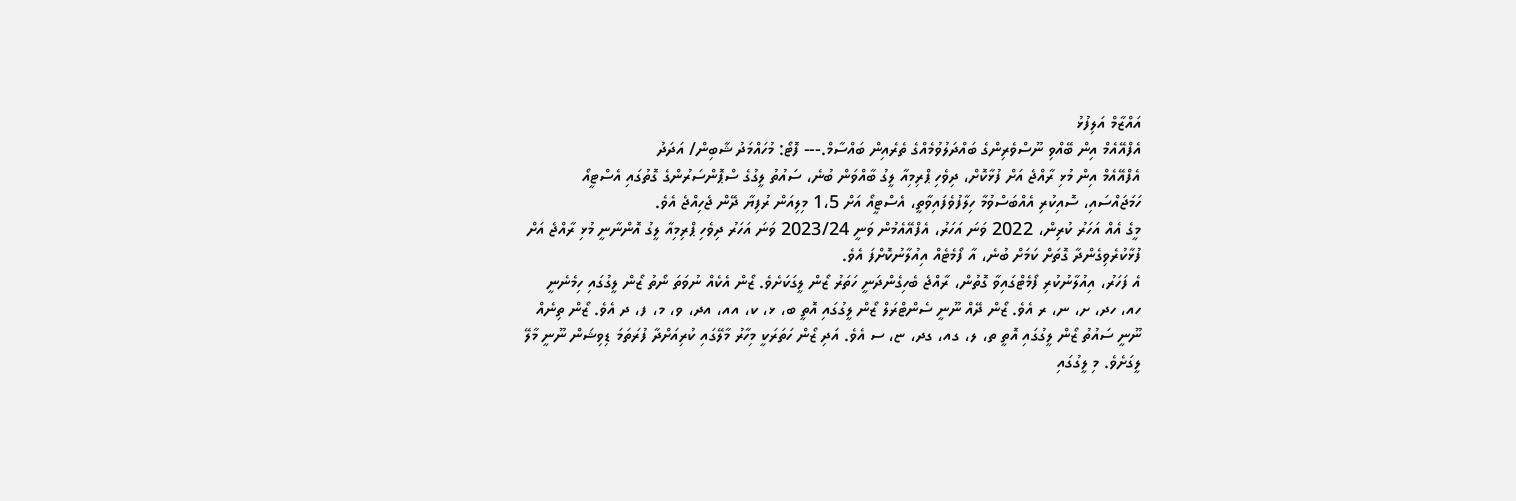އައްޒާމް އަލިފުޅު
އެފްއޭއެމް އިން ބޭއްވި ނޫސްވެރިންގެ ބައްދަލުވުމެއްގެ ތެރެއިން ބައްސާމް.--- ފޮޓޯ: މުހައްމަދު ޝާބިން/ އަދަދު
އެފްއޭއެމް އިން މުޅި ރާއްޖެ އަށް ފުޅާކޮށް، ދިވެހި ޕްރިމިއާ ލީގު ބާއްވަން ބުނެ، ސައުތު ލީގުގެ ސްޕޮންސަރުންގެ ގޮތުގައި އެސްޓީއޯ ހަމަޖައްސައި، ސޮއިކުރި އެއްބަސްވުމާ ހިލާފުވެފައިވާތީ، އެސްޓީއޯ އަށް 1،5 މިލިއަން ރުފިޔާ ދޭން ޖެހިއްޖެ އެވެ.
މީގެ އެއް އަހަރު ކުރިން، 2022 ވަނަ އަހަރު، އެފްއޭއެމުން ވަނީ 2023/24 ވަނަ އަހަރު ދިވެހި ޕްރިމިއާ ލީގު އޮންނާނީ މުޅި ރާއްޖެ އަށް ފުޅާކުރެވިގެންދާ ގޮތަށް ކަމަށް ބުނެ، އާ ފޯމެޓެއް އިއުލާނުކޮށްފަ އެވެ.
އެ ފަހަރު، އިއުލާނުކުރި ފޯމެޓްގައިވާ ގޮތުން، ރާއްޖެ ބެހިގެންދަނީ ހަތަރު ޒޯން ލީގަކަށެވެ. ޒޯން އެކެއް ނުވަތަ ނޯތު ޒޯން ލީގުގައި ހިމެނެނީ ހއ، ހދ، ށ، ނ، ރ އެވެ. ޒޯން ދޭއް ނޫނީ ސެންޓްރަލް ޒޯން ލީގުގައި އޮތީ ބ، ޅ، ކ، އއ، އދ، ވ، މ، ފ، ދ އެވެ. ޒޯން ތިނެއް ނޫނީ ސައުތު ޒޯން ލީގުގައި އޮތީ ތ، ލ، ގއ، ގދ، ޏ، ސ އެވެ. އަދި ޒޯން ހަތަރަކީ މިހާރު މާލޭގައި ކުރިއަށްދާ ފުރަތަމަ ޑިވިޝަން ނޫނީ މާލޭ ލީގަށެވެ. މި ލީގުގައި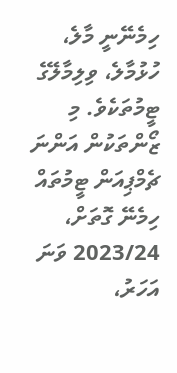ހިމެނޭނީ މާލެ، ހުޅުމާލެ، ވިލިމާލޭގެ ޓީމުތަކެވެ. މި ޒޯންތަކުން އަންނަ ޗެމްޕިއަން ޓީމުތައް ހިމެނޭ ގޮތަށް، 2023/24 ވަނަ އަހަރު،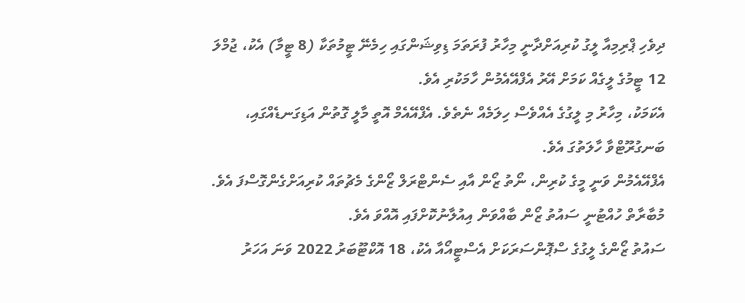ދިވެހި ޕްރިމިއާ ލީގު ކުރިއަށްދާނީ މިހާރު ފުރަތަމަ ޑިވިޝަންގައި ހިމެނޭ ޓީމުތަކާ (8 ޓީމާ) އެކު، ޖުމްލަ 12 ޓީމުގެ ލީގެއް ކަމަށް އޭރު އެފްއޭއެމުން ހާމަކުރި އެވެ.
އެކަމަކު، މިހާރު މި ލީގުގެ އެއްވެސް ހިލަމެއް ނެތެވެ. އެފްއޭއެމް އޮތީ މާލީ ގޮތުން އަޑިގަނޑެއްގައި، ބަނގުރޫޓްވާ ހާލަތުގަ އެވެ.
އެފްއޭއެމުން ވަނީ މީގެ ކުރިން، ނޯތު ޒޯން އާއި ސެންޓްރަލް ޒޯންގެ މެޗުތައް ކުރިއަށްގެންގޮސްފަ އެވެ. މުބާރާތް ހުއްޓުނީ ސައުތު ޒޯން ބާއްވަން އިއުލާނުކޮށްފައި އޮއްވަ އެވެ.
ސައުތު ޒޯންގެ ލީގުގެ ސްޕޮންސަރަކަށް އެސްޓީއޯއާ އެކު، 18 އޮކްޓޫބަރު 2022 ވަނަ އަހަރު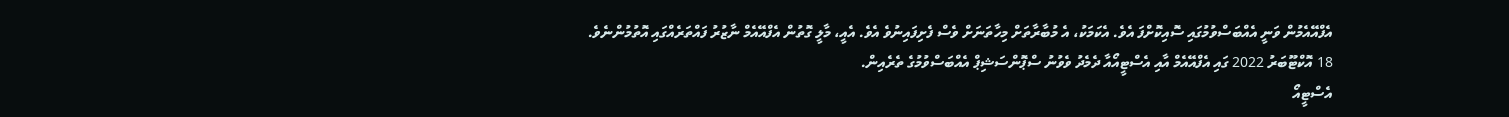އެފްއޭއެމުން ވަނީ އެއްބަސްވުމުގައި ސޮއިކޮށްފަ އެވެ. އެކަމަކު، އެ މުބާރާތަށް މިހާތަނަށް ވެސް ފެށިފައިނުވެ އެވެ. އެއީ، މާލީ ގޮތުން އެފްއޭއެމް ނާޒުރު ފައްތަރެއްގައި އޮތުމުންނެވެ.
18 އޮކްޓޫބަރު 2022 ގައި އެފްއޭއެމް އާއި އެސްޓީއޯއާ ދެމެދު ވެވުނު ސްޕޮންސަޝިޕް އެއްބަސްވުމުގެ ތެރެއިން.
އެސްޓީއޯ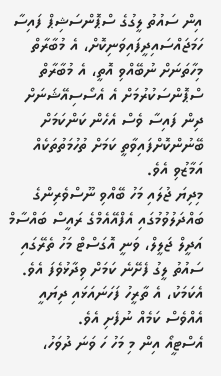އިން ސައުތު ލީގުގެ ސްޕޮންސަޝިޕް ފައިސާ ހަމަޖައްސައިދީފައިވަނިކޮށް، އެ މުބާރާތް މިހާތަނަށް ނުބޭއްވި އޮތީ، އެ މުބާރާތް ސްޕޮންސަކުރުމަށް އެ އެސޯސިއޭޝަނަށް ދިން ފައިސާ ވެސް އެހެން ކަންކަމަށް ބޭނުންކޮށްފައިވާތީ ކަމަށް ތުހުމަތުތަކެއް އަމާޒުވި އެވެ.
މިދިޔަ ޖުލައި މަހު ބޭއްވި ނޫސްވެރިންގެ ބައްދަލުވުމުގައި އެފްއޭއެމްގެ ރައީސް ބައްސާމް އަދީލް ޖަލީލް، ވަނީ އޮގަސްޓް މަހު ތެރޭގައި ސައުތު ލީގު ފެށޭނެ ކަމަށް ވިދާޅުވެފަ އެވެ. އެކަމަކު، އެ ތާރީހު ފަހަނައަޅައި ދިޔައީ އެއްވެސް ކަމެއް ނުފެށި އެވެ.
އެސްޓީއޯ އިން މި މަހު ހަ ވަނަ ދުވަހު،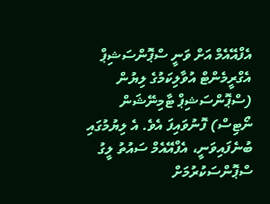އެފްއޭއެމް އަށް ވަނީ ސްޕޮންސަޝިޕް އެގްރީމެންޓް އުވާލިކަމުގެ ލިޔުން (ސްޕޮންސަޝިޕް ޓާމިނޭޝަން ނޯޓިސް) ފޮނުވައިފަ އެވެ. އެ ލިޔުމުގައި ބުނެފައިވަނީ، އެފްއޭއެމް ސައުތު ލީގު ސްޕޮންސަކުރުމަށް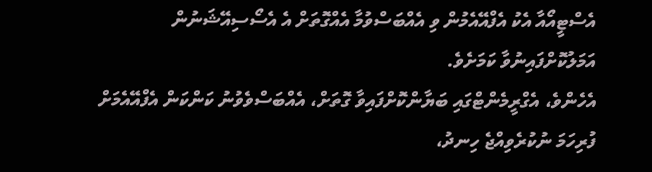އެސްޓީއޯއާ އެކު އެފްއޭއެމުން ވި އެއްބަސްވުމާ އެއްގޮތަށް އެ އެސޯސިއޭޝަނުން އަމަލުކޮށްފައިނުވާ ކަމަށެވެ.
އެހެންވެ، އެގްރީމެންޓްގައި ބަޔާންކޮށްފައިވާ ގޮތަށް، އެއްބަސްވެވުނު ކަންކަން އެފްއޭއެމަށް ފުރިހަމަ ނުކުރެވިއްޖެ ހިނދު،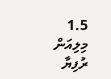1.5 މިލިއަން ރުފިޔާ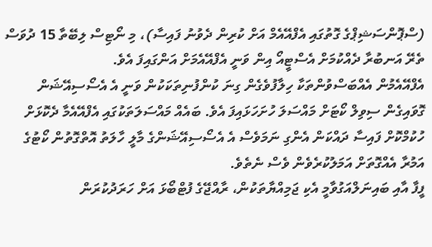(ސްޕޮންސަޝިޕްގެ ގޮތުގައި އެފްއޭއެމް އަށް ކުރިން ދެވުނު ފައިސާ)، މި ނޯޓިސް ލިބޭތާ 15 ދުވަސް ތެރޭ އަނބުރާ ދެއްކުމަށް އެސްޓީއޯ އިން ވަނީ އެފްއޭއެމަށް އަންގައިފަ އެވެ.
އެފްއޭއެމުން އެއްބަސްވުންތަކާ ހިލާފުވެގެން ގިނަ ކުންފުނިތަކަކުން ވަނީ އެ އެސޯސިއޭޝަން ގޮވައިގެން ސިވިލް ކޯޓަށް މައްސަލަ ހުށަހަޅައިފަ އެވެ. ބައެއް މައްސަލަތަކުގައި އެފްއޭއެމާ ދެކޮޅަށް ހުކުމްކޮށް ފައިސާ ދައްކަން އެންގި ނަމަވެސް އެ އެސޯސިއޭޝަންގެ މާލީ ހާލަތު އޮތްގޮތުން ކޯޓުގެ އަމުރާ އެއްގޮތަށް އަމަލުކުރެވެން ވެސް ނެތެވެ.
ފީފާ އާއި ބައިނަލްއަގުވާމީ އެކި ޖަމިއްޔާތަކުން، ރާއްޖޭގެ ފުޓްބޯޅަ އަށް ހަރަދުކުރަން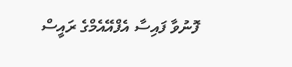ފޮނުވާ ފައިސާ އެފްއޭއެމްގެ ރައީސް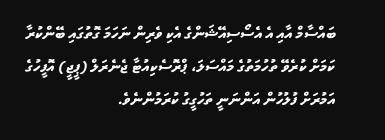ބައްސާމް އާއި އެ އެސޯސިއޭޝަންގެ އެކި ވެރިން ނަހަމަ ގޮތުގައި ބޭންކުރާ ކަމަށް ކުރެވޭ ތުހުމަތުގެ މައްސަލަ، ޕްރޮސެކިއުޓާ ޖެނެރަލް (ޕީޖީ) އޮފީހުގެ އަމުރަށް ފުލުހުން އަންނަނީ ތަހުގީގު ކުރަމުންނެވެ.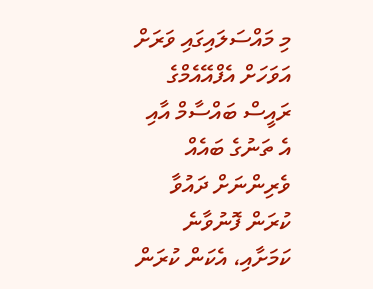މި މައްސަލައިގައި ވަރަށް އަވަހަށް އެފްއޭއެމްގެ ރައީސް ބައްސާމް އާއި އެ ތަނުގެ ބައެއް ވެރިންނަށް ދައުވާ ކުރަން ފޮނުވާނެ ކަމަށާއި، އެކަން ކުރަން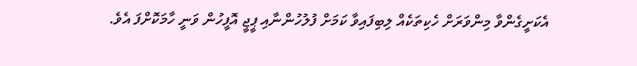އެކަށީގެންވާ މިންވަރަށް ހެކިތަކެއް ލިބިފައިވާ ކަމަށް ފުލުހުންނާއި ޕީޖީ އޮފީހުން ވަނީ ހާމަކޮށްފަ އެވެ.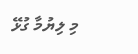މި ލިޔުމާ ގުޅޭ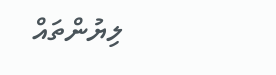ލިޔުންތައް